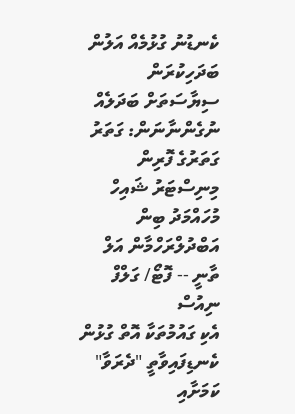ކެނޑުނު ގުޅުމެއް އަލުން ބަދަހިކުރަން ސިޔާސަތަށް ބަދަލެއް ނުގެންނާނަން: ގަތަރު
ގަތަރުގެ ފޮރިން މިނިސްޓަރު ޝައިހް މުހައްމަދު ބިން އަބްދުލްރަހްމާން އަލް ތާނީ -- ފޮޓޯ/ ގަލްފް ނިއުސް
އެކި ގައުމުތަކާ އޮތް ގުޅުން ކެނޑިފައިވާތީ "ދެރަވާ" ކަމަށާއި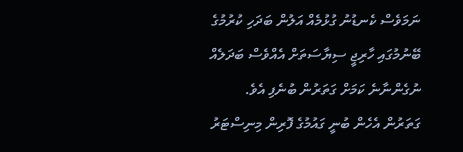ނަމަވެސް ކެނޑުނު ގުޅުމެއް އަލުން ބަދަހި ކުރުމުގެ ބޭނުމުގައި ހާރިޖީ ސިޔާސަތަށް އެއްވެސް ބަދަލެއް ނުގެންނާނެ ކަމަށް ގަތަރުން ބުނެފި އެވެ.
ގަތަރުން އެހެން ބުނީ ގައުމުގެ ފޮރިން މިނިސްޓަރު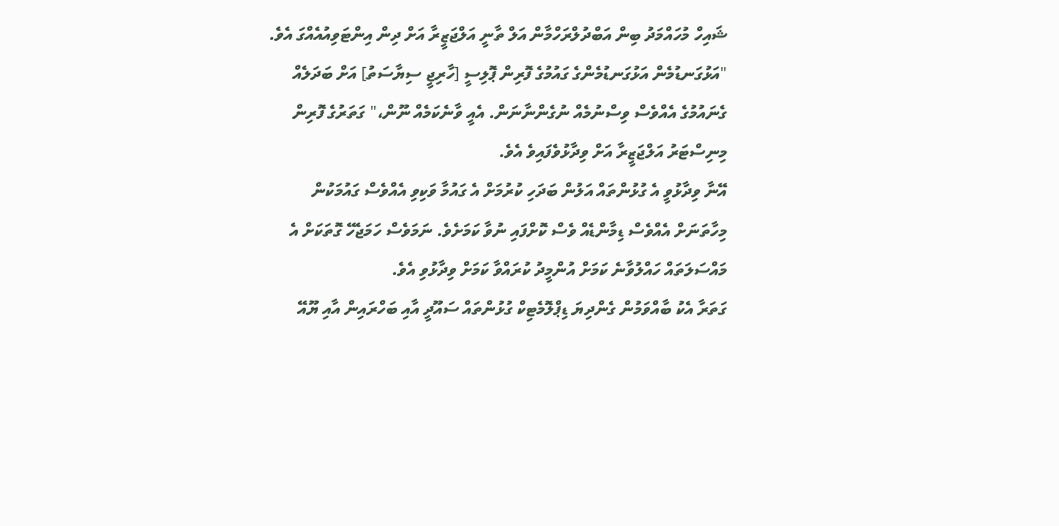ޝައިހް މުހައްމަދު ބިން އަބްދުލްރަހްމާން އަލް ތާނީ އަލްޖަޒީރާ އަށް ދިން އިންޓަވިއުއެއްގަ އެވެ.
"އަޅުގަނޑުމެން އަޅުގަނޑުމެންގެ ގައުމުގެ ފޮރިން ޕޮލިސީ [ހާރިޖީ ސިޔާސަތު] އަށް ބަދަލެއް ގެނައުމުގެ އެއްވެސް ވިސްނުމެއް ނުގެންނާނަން. އެއީ ވާނެކަމެއް ނޫން،" ގަތަރުގެ ފޮރިން މިނިސްޓަރު އަލްޖަޒީރާ އަށް ވިދާޅުވެފައިވެ އެވެ.
އޭނާ ވިދާޅުވީ އެ ގުޅުންތައް އަލުން ބަދަހި ކުރުމަށް އެ ގައުމާ ވަކިވި އެއްވެސް ގައުމަކުން މިހާތަނަށް އެއްވެސް ޑިމާންޑެއް ވެސް ކޮށްފައި ނުވާ ކަމަށެވެ. ނަމަވެސް ހަމަޖެހޭ ގޮތަކަށް އެ މައްސަލަތައް ހައްލުވާނެ ކަމަށް އުންމީދު ކުރައްވާ ކަމަށް ވިދާޅުވި އެވެ.
ގަތަރާ އެކު ބާއްވަމުން ގެންދިޔަ ޑިޕްލޮމެޓިކް ގުޅުންތައް ސައޫދީ އާއި ބަހްރައިން އާއި ޔޫއޭ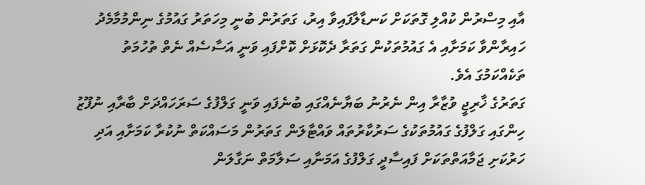އާއި މިސްރުން ކުއްލި ގޮތަކަށް ކަނޑާލާފައިވާ އިރު، ގަތަރުން ބުނީ މިހަތަރު ގައުމުގެ ނިންމުމާމެދު ހައިރާންވާ ކަމަށާއި އެ ގައުމުތަކުން ގަތަރާ ދެކޮޅަށް ކޮށްފައި ވަނީ އަސާސެއް ނެތް ތުހުމަތު ތަކެއްކަމުގަ އެވެ.
ގަތަރުގެ ޚާރިޖީ ވުޒާރާ އިން ނެރުނު ބަޔާނެއްގައި ބުނެފައި ވަނީ ގަލްފުގެ ސަރަހައްދަށް ބާރާއި ނުފޫޒު ހިންގައި ގަލްފުގެ ގައުމުތަކުގެ ސަރުކާރުތައް ވައްޓާލަން ގަތަރުން މަސައްކަތް ނުކުރާ ކަމަށާއި އަދި ހަރުކަށި ޖަމާއަތްތަކަށް ފައިސާދީ ގަލްފުގެ އަމަނާއި ސަލާމަތް ނަގާލަން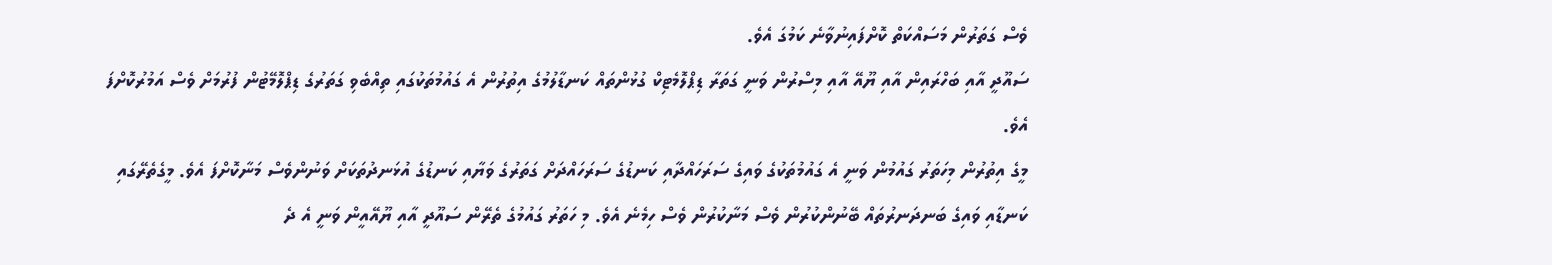ވެސް ގަތަރުން މަސައްކަތް ކޮށްފައިނުވާނެ ކަމުގަ އެވެ.
ސައޫދީ އާއި ބަހްރައިން އާއި ޔޫއޭ އާއި މިސްރުން ވަނީ ގަތަރާ ޑިޕްލޮމެޓިކް ގުޅުންތައް ކަނޑާލުމުގެ އިތުރުން އެ ގައުމުތަކުގައި ތިއްބެވި ގަތަރުގެ ޑިޕްލޮމޭޓުން ފުރުމަށް ވެސް އަމުރުކޮށްފަ އެވެ.
މީގެ އިތުރުން މިހަތަރު ގައުމުން ވަނީ އެ ގައުމުތަކުގެ ވައިގެ ސަރަހައްދާއި ކަނޑުގެ ސަރަހައްދަށް ގަތަރުގެ ވަޔާއި ކަނޑުގެ އުޅަނދުތަކަށް ވަނުންވެސް މަނާކޮށްފަ އެވެ. މީގެތެރޭގައި ކަނޑާއި ވައިގެ ބަނދަނރުތައް ބޭނުންކުރުން ވެސް މަނާކުރުން ވެސް ހިމެނެ އެވެ. މި ހަތަރު ގައުމުގެ ތެރޭން ސައޫދީ އާއި ޔޫއޭއީން ވަނީ އެ ދެ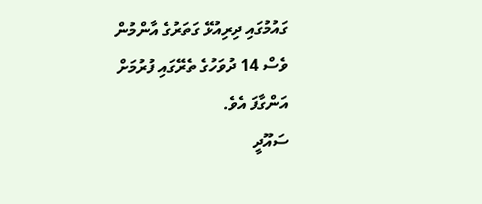ގައުމުގައި ދިރިއުޅޭ ގަތަރުގެ އާންމުން ވެސް 14 ދުވަހުގެ ތެރޭގައި ފުރުމަށް އަންގާފަ އެވެ.
ސައޫދީ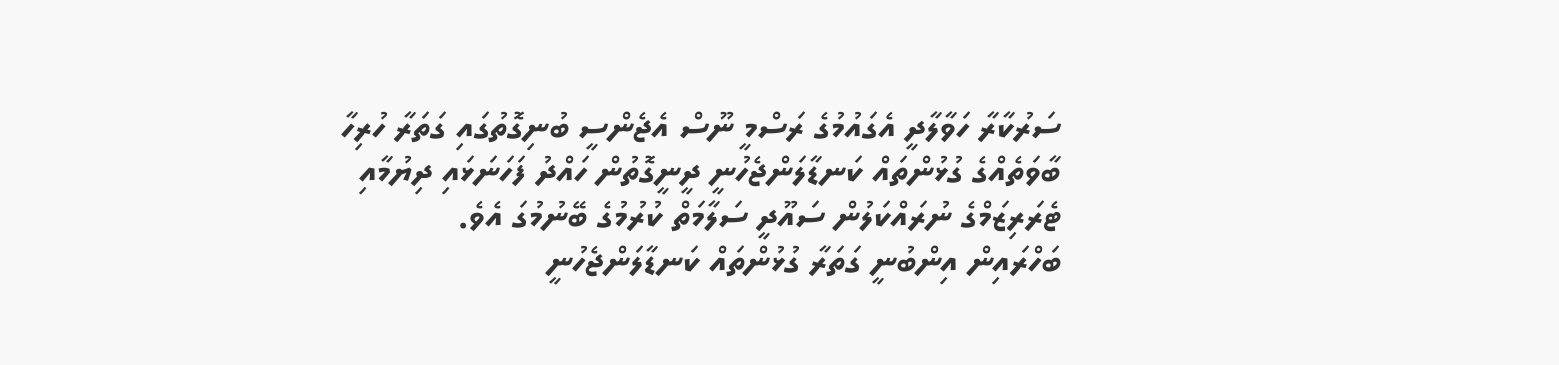ސަރުކާރާ ހަވާލާދީ އެގައުމުގެ ރަސްމީ ނޫސް އެޖެންސީ ބުނިގޮތުގައި ގަތަރާ ހުރިހާ ބާވަތެއްގެ ގުޅުންތައް ކަނޑާލަންޖެހުނީ ދީނީގޮތުން ހައްދު ފަހަނަޅައި ދިޔުމާއި ޓެރަރިޒަމްގެ ނުރައްކަލުން ސައޫދީ ސަލާމަތް ކުރުމުގެ ބޭނުމުގަ އެވެ.
ބަހްރައިން އިންބުނީ ގަތަރާ ގުޅުންތައް ކަނޑާލަންޖެހުނީ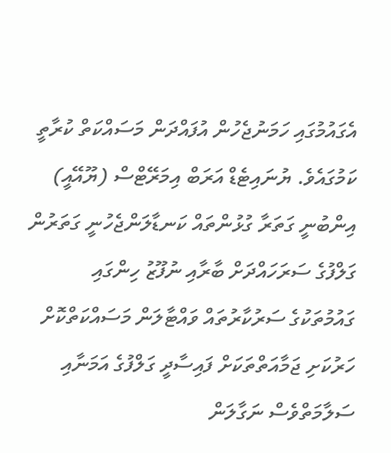އެގައުމުގައި ހަމަނުޖެހުން އުފައްދަން މަސައްކަތް ކުރާތީ ކަމުގައެވެ. ޔުނައިޓެޑް އަރަބް އިމަރޭޓްސް (ޔޫއޭއީ) އިންބުނީ ގަތަރާ ގުޅުންތައް ކަނޑާލަންޖެހުނީ ގަތަރުން ގަލްފުގެ ސަރަހައްދަށް ބާރާއި ނުފޫޒު ހިންގައި ގައުމުތަކުގެ ސަރުކާރުތައް ވައްޓާލަން މަސައްކަތްކޮށް ހަރުކަށި ޖަމާއަތްތަކަށް ފައިސާދީ ގަލްފުގެ އަމަނާއި ސަލާމަތްވެސް ނަގާލަން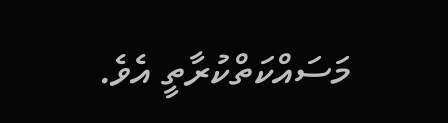މަސައްކަތްކުރާތީ އެވެ.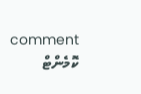comment ކޮމެންޓް